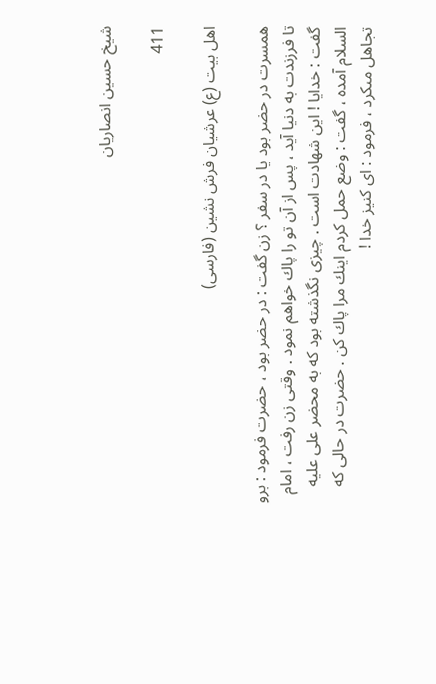شيخ حسين انصاريان

411

اهل بيت (ع) عرشيان فرش نشين (فارسى)

همسرت در حضر بود يا در سفر ؟ زن گفت : در حضر بود ، حضرت فرمود : برو تا فرزندت به دنيا آيد ، پس از آن تو را پاك خواهم نمود . وقتى زن رفت ، امام گفت : خدايا ! اين شهادت است . چيزى نگذشته بود كه به محضر على عليه السلام آمده ، گفت : وضع حمل كردم اينك مرا پاك كن . حضرت در حالى كه تجاهل مىكرد ، فرمود : اى كنيز خدا !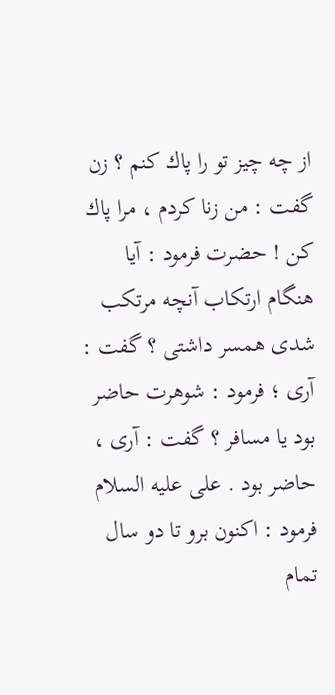از چه چيز تو را پاك كنم ؟ زن گفت : من زنا كردم ، مرا پاك كن ! حضرت فرمود : آيا هنگام ارتكاب آنچه مرتكب شدى همسر داشتى ؟ گفت : آرى ؛ فرمود : شوهرت حاضر بود يا مسافر ؟ گفت : آرى ، حاضر بود . على عليه السلام فرمود : اكنون برو تا دو سال تمام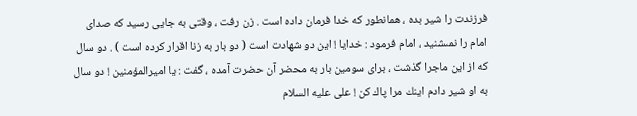فرزندت را شير بده ، همانطور كه خدا فرمان داده است . زن رفت ، وقتى به جايى رسيد كه صداى امام را نمىشنيد ، امام فرمود : خدايا ! اين دو شهادت است ( دو بار به زنا اقرار كرده است ) . دو سال كه از اين ماجرا گذشت ، براى سومين بار به محضر آن حضرت آمده ، گفت : يا اميرالمؤمنين ! دو سال به او شير دادم اينك مرا پاك كن ! على عليه السلام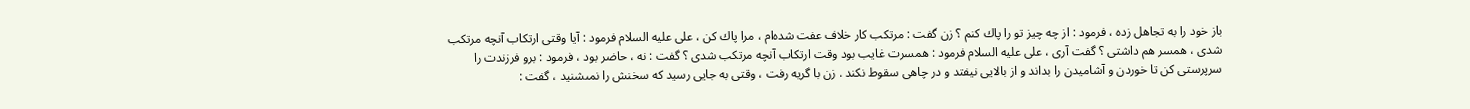باز خود را به تجاهل زده ، فرمود : از چه چيز تو را پاك كنم ؟ زن گفت : مرتكب كار خلاف عفت شده‌ام ، مرا پاك كن ، على عليه السلام فرمود : آيا وقتى ارتكاب آنچه مرتكب شدى ، همسر هم داشتى ؟ گفت آرى ، على عليه السلام فرمود : همسرت غايب بود وقت ارتكاب آنچه مرتكب شدى ؟ گفت : نه ، حاضر بود ، فرمود : برو فرزندت را سرپرستى كن تا خوردن و آشاميدن را بداند و از بالايى نيفتد و در چاهى سقوط نكند . زن با گريه رفت ، وقتى به جايى رسيد كه سخنش را نمىشنيد ، گفت :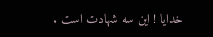خدايا ! اين سه شهادت است .